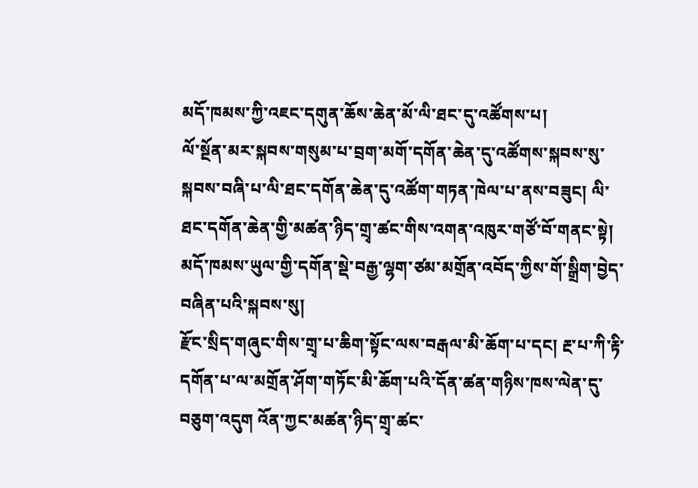མདོ་ཁམས་ཀྱི་འཇང་དགུན་ཆོས་ཆེན་མོ་ལི་ཐང་དུ་འཚོགས་པ།
ལོ་སྔོན་མར་སྐབས་གསུམ་པ་བྲག་མགོ་དགོན་ཆེན་དུ་འཚོགས་སྐབས་སུ་སྐབས་བཞི་པ་ལི་ཐང་དགོན་ཆེན་དུ་འཚོག་གཏན་ཁེལ་པ་ནས་བཟུང། ལི་ཐང་དགོན་ཆེན་གྱི་མཚན་ཉིད་གྲྭ་ཚང་གིས་འགན་འཁུར་གཙོ་བོ་གནང་སྟེ། མདོ་ཁམས་ཡུལ་གྱི་དགོན་སྡེ་བརྒྱ་ལྷག་ཙམ་མགྲོན་འབོད་ཀྱིས་གོ་སྒྲིག་བྱེད་བཞིན་པའི་སྐབས་སུ།
རྫོང་སྲིད་གཞུང་གིས་གྲྭ་པ་ཆིག་སྟོང་ལས་བརྒལ་མི་ཆོག་པ་དང། རྔ་པ་ཀི་རྟི་དགོན་པ་ལ་མགྲོན་ཤོག་གཏོང་མི་ཆོག་པའི་དོན་ཚན་གཉིས་ཁས་ལེན་དུ་བཅུག་འདུག འོན་ཀྱང་མཚན་ཉིད་གྲྭ་ཚང་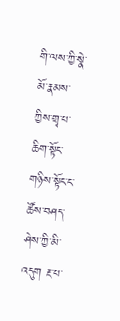གི་ལས་ཀྱི་སྣེ་མོ་རྣམས་ཀྱིས་གྲྭ་པ་ཆིག་སྟོང་གཉིས་སྟོང་ང་ཚོས་བཤད་ཤེས་ཀྱི་མི་འདུག རྔ་པ་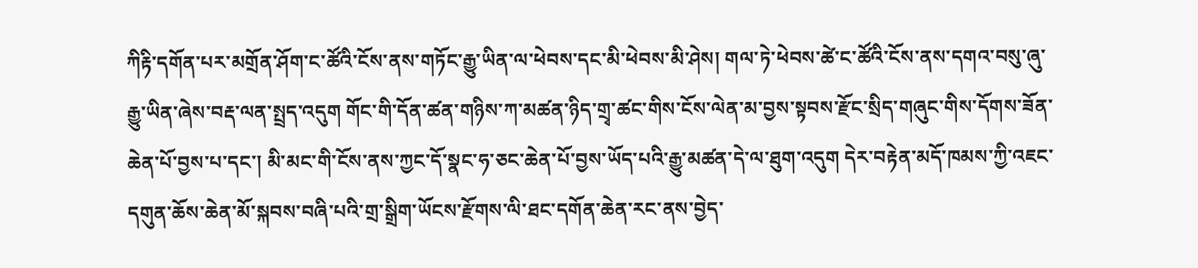ཀིརྟི་དགོན་པར་མགྲོན་ཤོག་ང་ཚོའི་ངོས་ནས་གཏོང་རྒྱུ་ཡིན་ལ་ཕེབས་དང་མི་ཕེབས་མི་ཤེས། གལ་ཏེ་ཕེབས་ཚེ་ང་ཚོའི་ངོས་ནས་དགའ་བསུ་ཞུ་རྒྱུ་ཡིན་ཞེས་བརྡ་ལན་སྤྲད་འདུག གོང་གི་དོན་ཚན་གཉིས་ཀ་མཚན་ཉིད་གྲྭ་ཚང་གིས་ངོས་ལེན་མ་བྱས་སྟབས་རྫོང་སྲིད་གཞུང་གིས་དོགས་ཟོན་ཆེན་པོ་བྱས་པ་དང་། མི་མང་གི་ངོས་ནས་ཀྱང་དོ་སྣང་ཧ་ཅང་ཆེན་པོ་བྱས་ཡོད་པའི་རྒྱུ་མཚན་དེ་ལ་ཐུག་འདུག དེར་བརྟེན་མདོ་ཁམས་ཀྱི་འཇང་དགུན་ཆོས་ཆེན་མོ་སྐབས་བཞི་པའི་གྲ་སྒྲིག་ཡོངས་རྫོགས་ལི་ཐང་དགོན་ཆེན་རང་ནས་བྱེད་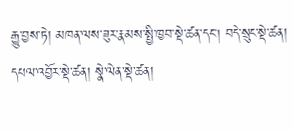རྒྱུ་བྱས་ཏེ། མཁན་ལས་ཟུར་རྣམས་སྤྱི་ཁྱབ་སྡེ་ཚན་དང། བདེ་སྲུང་སྡེ་ཚན། དཔལ་འབྱོར་སྡེ་ཚན། སྣེ་ལེན་སྡེ་ཚན།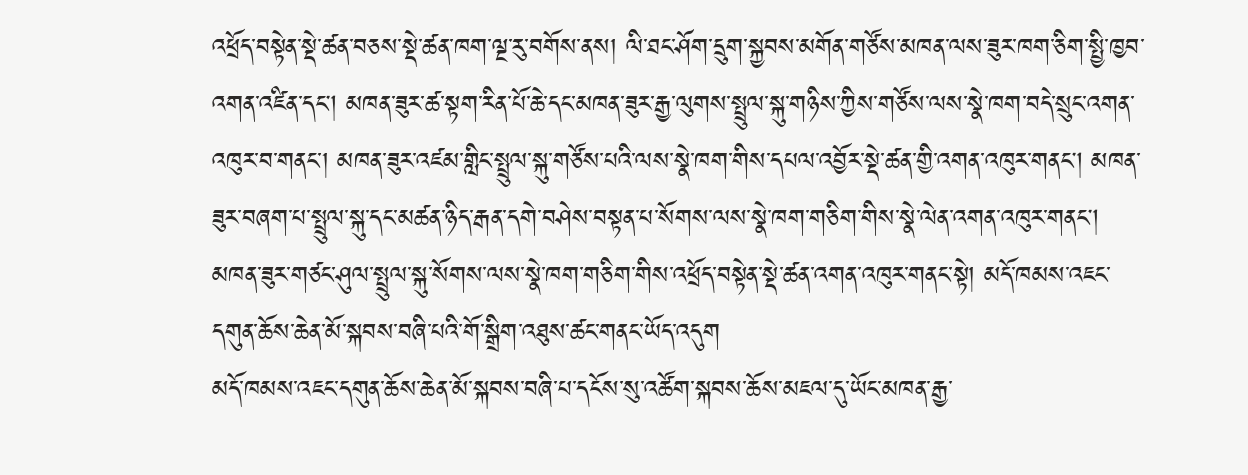འཕྲོད་བསྟེན་སྡེ་ཚན་བཅས་སྡེ་ཚན་ཁག་ལྔ་རུ་བགོས་ནས། ལི་ཐང་ཤོག་དྲུག་སྐྱབས་མགོན་གཙོས་མཁན་ལས་ཟུར་ཁག་ཅིག་སྤྱི་ཁྱབ་འགན་འཛིན་དང། མཁན་ཟུར་ཚ་སྟག་རིན་པོ་ཆེ་དང་མཁན་ཟུར་རྒྱ་ལུགས་སྤྲུལ་སྐུ་གཉིས་ཀྱིས་གཙོས་ལས་སྣེ་ཁག་བདེ་སྲུང་འགན་འཁུར་བ་གནང་། མཁན་ཟུར་འཛམ་གླིང་སྤྲུལ་སྐུ་གཙོས་པའི་ལས་སྣེ་ཁག་གིས་དཔལ་འབྱོར་སྡེ་ཚན་གྱི་འགན་འཁུར་གནང། མཁན་ཟུར་བཞག་པ་སྤྲུལ་སྐུ་དང་མཚན་ཉིད་རྒན་དགེ་བཤེས་བསྟན་པ་སོགས་ལས་སྣེ་ཁག་གཅིག་གིས་སྣེ་ལེན་འགན་འཁུར་གནང། མཁན་ཟུར་གཙང་ཤུལ་སྤྲུལ་སྐུ་སོགས་ལས་སྣེ་ཁག་གཅིག་གིས་འཕྲོད་བསྟེན་སྡེ་ཚན་འགན་འཁུར་གནང་སྟེ། མདོ་ཁམས་འཇང་དགུན་ཆོས་ཆེན་མོ་སྐབས་བཞི་པའི་གོ་སྒྲིག་འཐུས་ཚང་གནང་ཡོད་འདུག
མདོ་ཁམས་འཇང་དགུན་ཆོས་ཆེན་མོ་སྐབས་བཞི་པ་དངོས་སུ་འཚོག་སྐབས་ཆོས་མཇལ་དུ་ཡོང་མཁན་རྒྱ་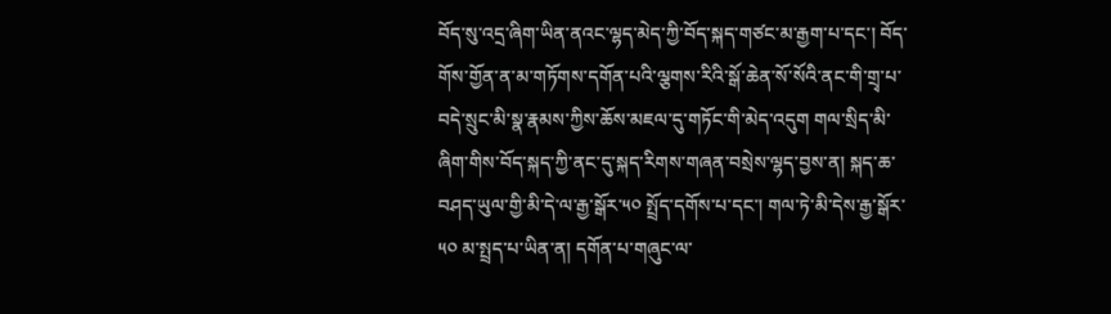བོད་སུ་འདྲ་ཞིག་ཡིན་ནའང་ལྷད་མེད་ཀྱི་བོད་སྐད་གཙང་མ་རྒྱག་པ་དང་། བོད་གོས་གྱོན་ན་མ་གཏོགས་དགོན་པའི་ལྕགས་རིའི་སྒོ་ཆེན་སོ་སོའི་ནང་གི་གྲྭ་པ་བདེ་སྲུང་མི་སྣ་རྣམས་ཀྱིས་ཆོས་མཇལ་དུ་གཏོང་གི་མེད་འདུག གལ་སྲིད་མི་ཞིག་གིས་བོད་སྐད་ཀྱི་ནང་དུ་སྐད་རིགས་གཞན་བསྲེས་ལྷད་བྱས་ན། སྐད་ཆ་བཤད་ཡུལ་གྱི་མི་དེ་ལ་རྒྱ་སྒོར་༥༠ སྤྲོད་དགོས་པ་དང་། གལ་ཏེ་མི་དེས་རྒྱ་སྒོར་༥༠ མ་སྤྲད་པ་ཡིན་ན། དགོན་པ་གཞུང་ལ་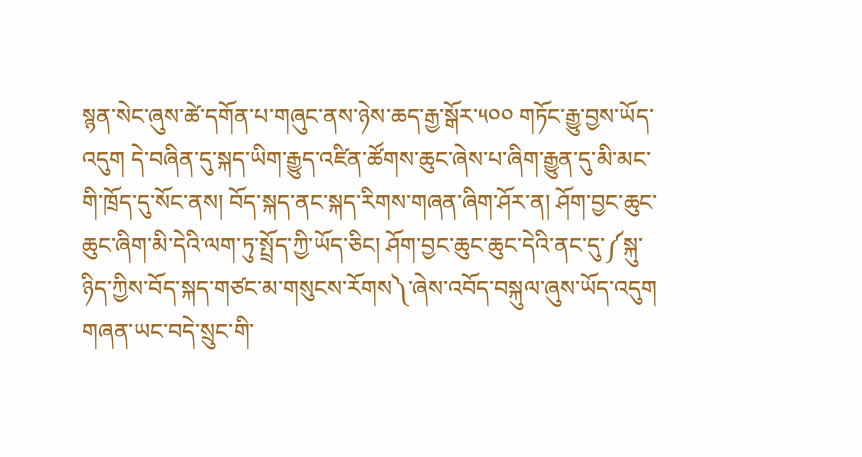སྙན་སེང་ཞུས་ཚེ་དགོན་པ་གཞུང་ནས་ཉེས་ཆད་རྒྱ་སྒོར་༥༠༠ གཏོང་རྒྱུ་བྱས་ཡོད་འདུག དེ་བཞིན་དུ་སྐད་ཡིག་རྒྱུད་འཛིན་ཚོགས་ཆུང་ཞེས་པ་ཞིག་རྒྱུན་དུ་མི་མང་གི་ཁྲོད་དུ་སོང་ནས། བོད་སྐད་ནང་སྐད་རིགས་གཞན་ཞིག་ཤོར་ན། ཤོག་བྱང་ཆུང་ཆུང་ཞིག་མི་དེའི་ལག་ཏུ་སྤྲོད་ཀྱི་ཡོད་ཅིང། ཤོག་བྱང་ཆུང་ཆུང་དེའི་ནང་དུ་༼སྐུ་ཉིད་ཀྱིས་བོད་སྐད་གཙང་མ་གསུངས་རོགས༽་ཞེས་འབོད་བསྐུལ་ཞུས་ཡོད་འདུག
གཞན་ཡང་བདེ་སྲུང་གི་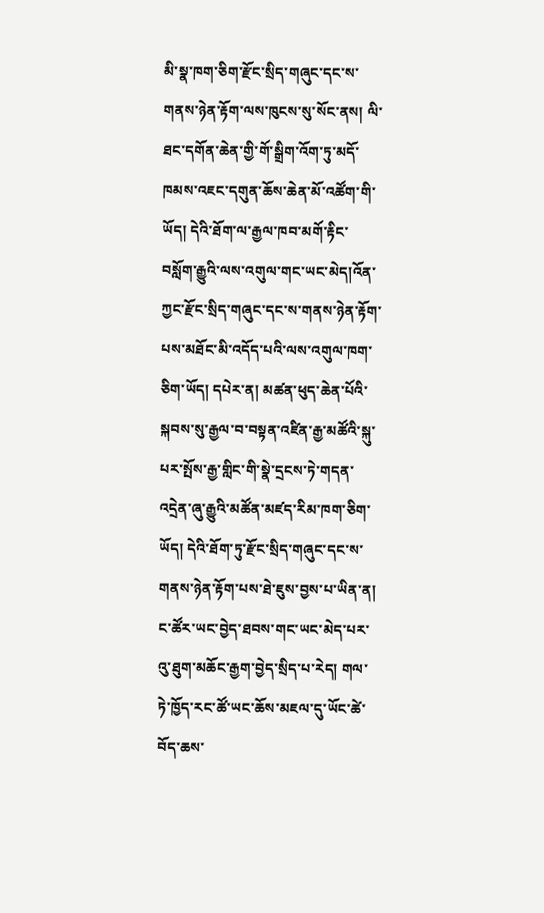མི་སྣ་ཁག་ཅིག་རྫོང་སྲིད་གཞུང་དང་ས་གནས་ཉེན་རྟོག་ལས་ཁུངས་སུ་སོང་ནས། ལི་ཐང་དགོན་ཆེན་གྱི་གོ་སྒྲིག་འོག་ཏུ་མདོ་ཁམས་འཇང་དགུན་ཆོས་ཆེན་མོ་འཚོག་གི་ཡོད། དེའི་ཐོག་ལ་རྒྱལ་ཁབ་མགོ་རྟིང་བསློག་རྒྱུའི་ལས་འགུལ་གང་ཡང་མེད།འོན་ཀྱང་རྫོང་སྲིད་གཞུང་དང་ས་གནས་ཉེན་རྟོག་པས་མཐོང་མི་འདོད་པའི་ལས་འགུལ་ཁག་ཅིག་ཡོད། དཔེར་ན། མཚན་ཕུད་ཆེན་པོའི་སྐབས་སུ་རྒྱལ་བ་བསྟན་འཛིན་རྒྱ་མཚོའི་སྐུ་པར་སྤོས་རྒྱ་གླིང་གི་སྣེ་དྲངས་ཏེ་གདན་འདྲེན་ཞུ་རྒྱུའི་མཚོན་མཛད་རིམ་ཁག་ཅིག་ཡོད། དེའི་ཐོག་ཏུ་རྫོང་སྲིད་གཞུང་དང་ས་གནས་ཉེན་རྟོག་པས་ཐེ་ཇུས་བྱས་པ་ཡིན་ན། ང་ཚོར་ཡང་བྱེད་ཐབས་གང་ཡང་མེད་པར་འུ་ཐུག་མཆོང་རྒྱག་བྱེད་སྲིད་པ་རེད། གལ་ཏེ་ཁྱོད་རང་ཚོ་ཡང་ཆོས་མཇལ་དུ་ཡོང་ཚེ་བོད་ཆས་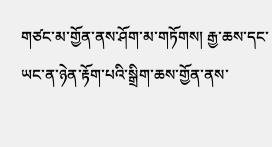གཙང་མ་གྱོན་ནས་ཤོག་མ་གཏོགས། རྒྱ་ཆས་དང་ཡང་ན་ཉེན་རྟོག་པའི་སྒྲིག་ཆས་གྱོན་ནས་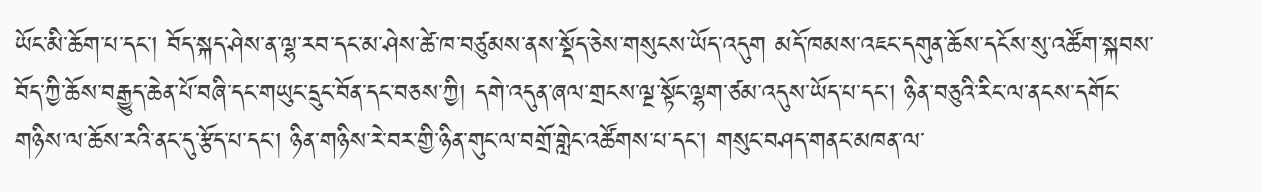ཡོང་མི་ཆོག་པ་དང་། བོད་སྐད་ཤེས་ན་ལྷ་རབ་དང་མ་ཤེས་ཚེ་ཁ་བཙུམས་ནས་སྡོད་ཅེས་གསུངས་ཡོད་འདུག མདོ་ཁམས་འཇང་དགུན་ཆོས་དངོས་སུ་འཚོག་སྐབས་བོད་ཀྱི་ཆོས་བརྒྱུད་ཆེན་པོ་བཞི་དང་གཡུང་དྲུང་བོན་དང་བཅས་ཀྱི། དགེ་འདུན་ཞལ་གྲངས་ལྔ་སྟོང་ལྷག་ཙམ་འདུས་ཡོད་པ་དང་། ཉིན་བཅུའི་རིང་ལ་ནངས་དགོང་གཉིས་ལ་ཆོས་རའི་ནང་དུ་རྩོད་པ་དང་། ཉིན་གཉིས་རེ་བར་གྱི་ཉིན་གུང་ལ་བགྲོ་གླེང་འཚོགས་པ་དང་། གསུང་བཤད་གནང་མཁན་ལ་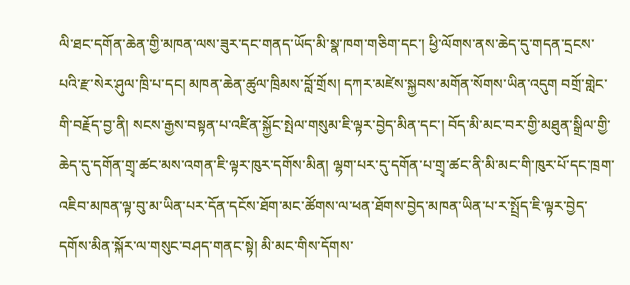ལི་ཐང་དགོན་ཆེན་གྱི་མཁན་ལས་ཟུར་དང་གནད་ཡོད་མི་སྣ་ཁག་གཅིག་དང་། ཕྱི་ལོགས་ནས་ཆེད་དུ་གདན་དྲངས་པའི་རྫ་སེར་ཤུལ་ཁྲི་པ་དང། མཁན་ཆེན་ཚུལ་ཁྲིམས་བློ་གྲོས། དཀར་མཛེས་སྐྱབས་མགོན་སོགས་ཡིན་འདུག བགྲོ་གླེང་གི་བརྗོད་བྱ་ནི། སངས་རྒྱས་བསྟན་པ་འཛིན་སྐྱོང་སྤེལ་གསུམ་ཇི་ལྟར་བྱེད་མིན་དང་། བོད་མི་མང་བར་གྱི་མཐུན་སྒྲིལ་གྱི་ཆེད་དུ་དགོན་གྲྭ་ཚང་མས་འགན་ཇི་ལྟར་ཁུར་དགོས་མིན། ལྷག་པར་དུ་དགོན་པ་གྲྭ་ཚང་ནི་མི་མང་གི་ཁུར་པོ་དང་ཁྲག་འཇིབ་མཁན་ལྟ་བུ་མ་ཡིན་པར་དོན་དངོས་ཐོག་མང་ཚོགས་ལ་ཕན་ཐོགས་བྱེད་མཁན་ཡིན་པ་ར་སྤྲོད་ཇི་ལྟར་བྱེད་དགོས་མིན་སྐོར་ལ་གསུང་བཤད་གནང་སྟེ། མི་མང་གིས་དོགས་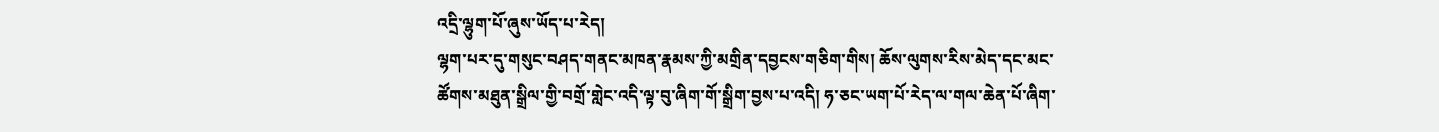འདྲི་ལྷུག་པོ་ཞུས་ཡོད་པ་རེད།
ལྷག་པར་དུ་གསུང་བཤད་གནང་མཁན་རྣམས་ཀྱི་མགྲིན་དབྱངས་གཅིག་གིས། ཆོས་ལུགས་རིས་མེད་དང་མང་ཚོགས་མཐུན་སྒྲིལ་གྱི་བགྲོ་གླེང་འདི་ལྟ་བུ་ཞིག་གོ་སྒྲིག་བྱས་པ་འདི། ཧ་ཅང་ཡག་པོ་རེད་ལ་གལ་ཆེན་པོ་ཞིག་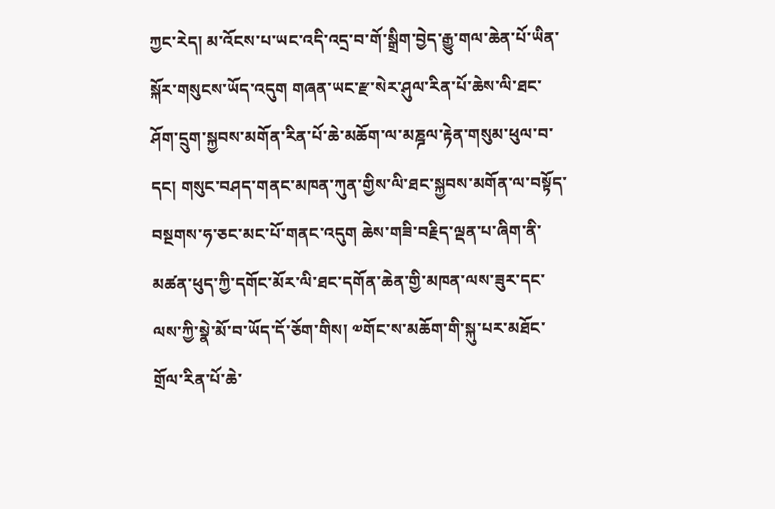ཀྱང་རེད། མ་འོངས་པ་ཡང་འདི་འདྲ་བ་གོ་སྒྲིག་བྱེད་རྒྱུ་གལ་ཆེན་པོ་ཡིན་སྐོར་གསུངས་ཡོད་འདུག གཞན་ཡང་རྫ་སེར་ཤུལ་རིན་པོ་ཆེས་ལི་ཐང་ཤོག་དྲུག་སྐྱབས་མགོན་རིན་པོ་ཆེ་མཆོག་ལ་མཎྜལ་རྟེན་གསུམ་ཕུལ་བ་དང། གསུང་བཤད་གནང་མཁན་ཀུན་གྱིས་ལི་ཐང་སྐྱབས་མགོན་ལ་བསྟོད་བསྔགས་ཧ་ཅང་མང་པོ་གནང་འདུག ཆེས་གཟི་བརྗིད་ལྡན་པ་ཞིག་ནི་མཚན་ཕུད་ཀྱི་དགོང་མོར་ལི་ཐང་དགོན་ཆེན་གྱི་མཁན་ལས་ཟུར་དང་ལས་ཀྱི་སྣེ་མོ་བ་ཡོད་དོ་ཅོག་གིས། ༧གོང་ས་མཆོག་གི་སྐུ་པར་མཐོང་གྲོལ་རིན་པོ་ཆེ་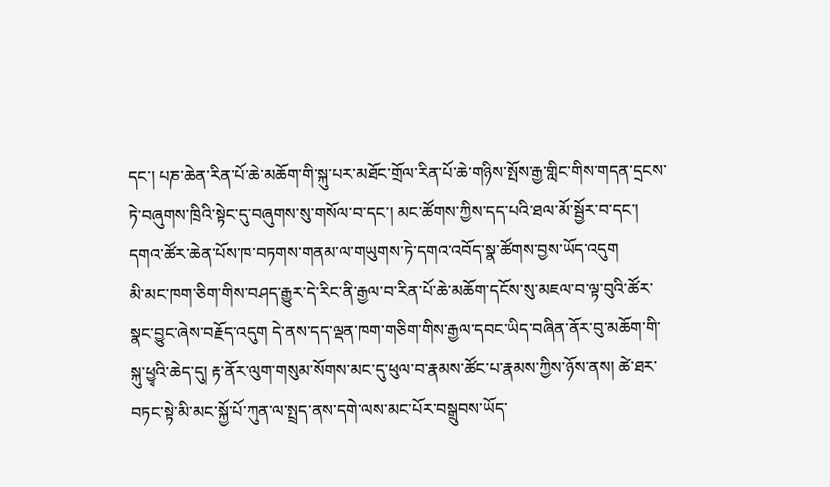དང་། པཎ་ཆེན་རིན་པོ་ཆེ་མཆོག་གི་སྐུ་པར་མཐོང་གྲོལ་རིན་པོ་ཆེ་གཉིས་སྤོས་རྒྱ་གླིང་གིས་གདན་དྲངས་ཏེ་བཞུགས་ཁྲིའི་སྟེང་དུ་བཞུགས་སུ་གསོལ་བ་དང་། མང་ཚོགས་ཀྱིས་དད་པའི་ཐལ་མོ་སྦྱོར་བ་དང་། དགའ་ཚོར་ཆེན་པོས་ཁ་བཏགས་གནམ་ལ་གཡུགས་ཏེ་དགའ་འབོད་སྣ་ཚོགས་བྱས་ཡོད་འདུག
མི་མང་ཁག་ཅིག་གིས་བཤད་རྒྱུར་དེ་རིང་ནི་རྒྱལ་བ་རིན་པོ་ཆེ་མཆོག་དངོས་སུ་མཇལ་བ་ལྟ་བུའི་ཚོར་སྣང་བྱུང་ཞེས་བརྗོད་འདུག དེ་ནས་དད་ལྡན་ཁག་གཅིག་གིས་རྒྱལ་དབང་ཡིད་བཞིན་ནོར་བུ་མཆོག་གི་སྐུ་ཕྱྭའི་ཆེད་དུ། རྟ་ནོར་ལུག་གསུམ་སོགས་མང་དུ་ཕུལ་བ་རྣམས་ཚོང་པ་རྣམས་ཀྱིས་ཉོས་ནས། ཚེ་ཐར་བཏང་སྟེ་མི་མང་སྐྱོ་པོ་ཀུན་ལ་སྤྲད་ནས་དགེ་ལས་མང་པོར་བསྒྲུབས་ཡོད་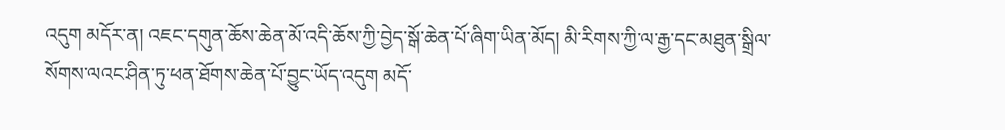འདུག མདོར་ན། འཇང་དགུན་ཆོས་ཆེན་མོ་འདི་ཆོས་ཀྱི་བྱེད་སྒོ་ཆེན་པོ་ཞིག་ཡིན་མོད། མི་རིགས་ཀྱི་ལ་རྒྱ་དང་མཐུན་སྒྲིལ་སོགས་ལའང་ཤིན་ཏུ་ཕན་ཐོགས་ཆེན་པོ་བྱུང་ཡོད་འདུག མདོ་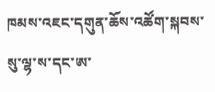ཁམས་འཇང་དགུན་ཆོས་འཚོག་སྐབས་སུ་ལྷ་ས་དང་ཨ་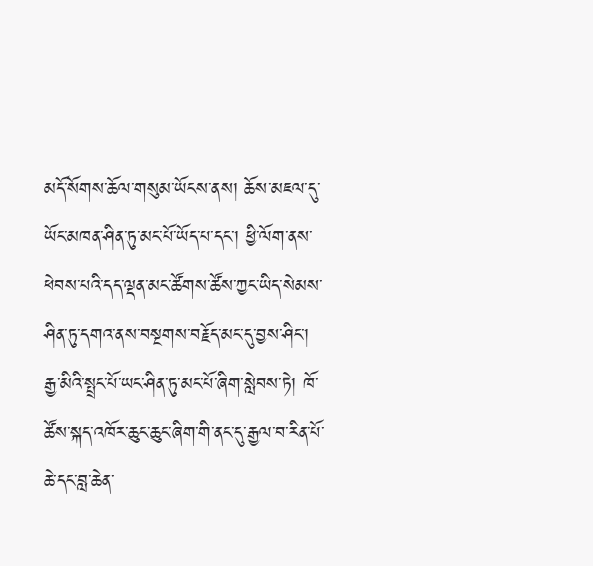མདོ་སོགས་ཆོལ་གསུམ་ཡོངས་ནས། ཆོས་མཇལ་དུ་ཡོང་མཁན་ཤིན་ཏུ་མང་པོ་ཡོད་པ་དང་། ཕྱི་ལོག་ནས་ཕེབས་པའི་དད་ལྡན་མང་ཚོགས་ཚོས་ཀྱང་ཡིད་སེམས་ཤིན་ཏུ་དགའ་ནས་བསྔགས་བརྗོད་མང་དུ་བྱས་ཤིང་། རྒྱ་མིའི་སྤྲང་པོ་ཡང་ཤིན་ཏུ་མང་པོ་ཞིག་སླེབས་ཏེ། ཁོ་ཚོས་སྐད་འཁོར་ཆུང་ཆུང་ཞིག་གི་ནང་དུ་རྒྱལ་བ་རིན་པོ་ཆེ་དང་བླ་ཆེན་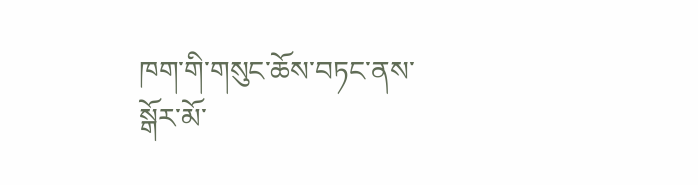ཁག་གི་གསུང་ཆོས་བཏང་ནས་སྒོར་མོ་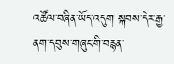འཚོལ་བཞིན་ཡོད་འདུག སྐབས་དེར་རྒྱ་ནག་དབུས་གཞུང་གི་བརྙན་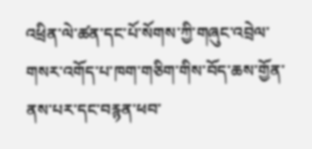འཕྲིན་ལེ་ཚན་དང་པོ་སོགས་ཀྱི་གཞུང་འབྲེལ་གསར་འགོད་པ་ཁག་གཅིག་གིས་བོད་ཆས་གྱོན་ནས་པར་དང་བརྙན་ཕབ་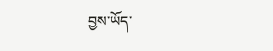བྱས་ཡོད་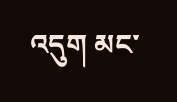འདུག མང་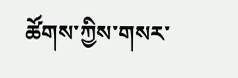ཚོགས་ཀྱིས་གསར་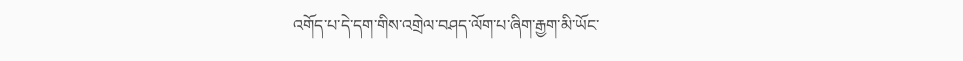འགོད་པ་དེ་དག་གིས་འགྲེལ་བཤད་ལོག་པ་ཞིག་རྒྱག་མི་ཡོང་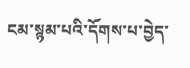ངམ་སྙམ་པའི་དོགས་པ་བྱེད་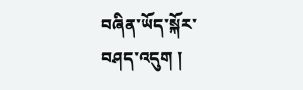བཞིན་ཡོད་སྐོར་བཤད་འདུག །